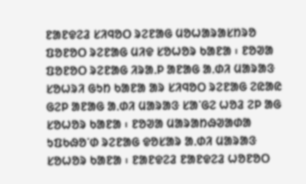ᱱᱟᱱᱫᱮᱲ ᱥᱤᱧᱚᱛ ᱨᱮᱱᱟᱜ ᱢᱚᱦᱟᱨᱟᱥᱴᱨᱚ ᱯᱚᱱᱚᱛ ᱨᱮᱱᱟᱜ ᱢᱤᱫ ᱥᱚᱦᱚᱨ ᱠᱟᱱᱟ ᱾ ᱱᱚᱣᱟ ᱯᱚᱱᱚᱛ ᱨᱮᱱᱟᱜ ᱤᱨᱟᱹᱞ ᱟᱱᱟᱜ ᱟᱹᱰᱤ ᱢᱟᱨᱟᱝ ᱥᱚᱦᱨᱤ ᱜᱩᱴ ᱠᱟᱱᱟ ᱟᱨ ᱥᱤᱧᱚᱛ ᱨᱮᱱᱟᱜ ᱮᱭᱟᱭ ᱜᱮᱞ ᱟᱱᱟᱜ ᱟᱹᱰᱤ ᱢᱟᱨᱟᱝ ᱥᱟᱸᱜᱮ ᱦᱚᱲ ᱮᱞ ᱟᱜ ᱥᱚᱦᱚᱨ ᱠᱟᱱᱟ ᱾ ᱱᱚᱣᱟ ᱢᱟᱨᱟᱴᱷᱣᱟᱰᱟ ᱩᱯᱠᱷᱚᱸᱰ ᱨᱮᱱᱟᱜ ᱫᱚᱥᱟᱨ ᱟᱹᱰᱤ ᱢᱟᱨᱟᱝ ᱥᱚᱦᱚᱨ ᱠᱟᱱᱟ ᱾ ᱱᱟᱱᱫᱮᱲ ᱱᱟᱱᱫᱮᱲ ᱦᱚᱱᱚᱛ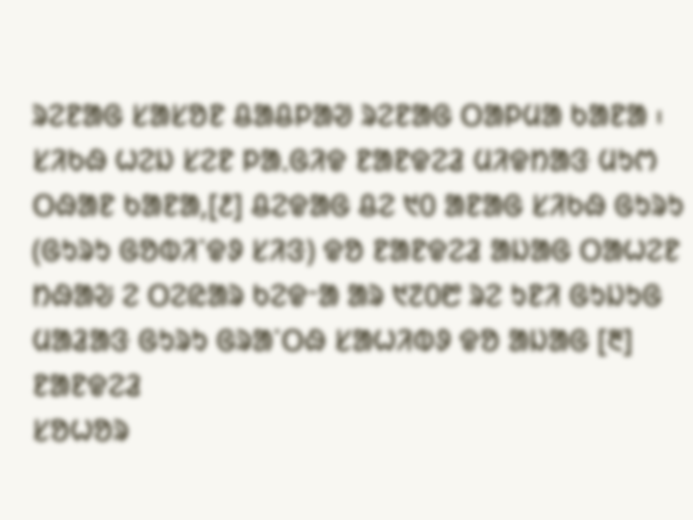ᱨᱮᱱᱟᱜ ᱥᱟᱥᱚᱱ ᱪᱟᱪᱞᱟᱣ ᱨᱮᱱᱟᱜ ᱛᱟᱞᱢᱟ ᱠᱟᱱᱟ ᱾ ᱥᱤᱠᱷ ᱦᱮᱡ ᱥᱮᱱ ᱞᱟᱹᱜᱤᱫ ᱱᱟᱱᱫᱮᱲ ᱢᱤᱫᱴᱟᱝ ᱢᱩᱬ ᱛᱷᱟᱱ ᱠᱟᱱᱟ,[᱒] ᱪᱮᱫᱟᱜ ᱪᱮ ᱑᱐ ᱟᱱᱟᱜ ᱥᱤᱠᱷ ᱜᱩᱨᱩ (ᱜᱩᱨᱩ ᱜᱚᱵᱤᱸᱫᱽ ᱥᱤᱝ) ᱫᱚ ᱱᱟᱱᱫᱮᱲ ᱟᱡᱟᱜ ᱛᱟᱦᱮᱱ ᱴᱷᱟᱶ ᱮ ᱛᱮᱭᱟᱨ ᱠᱮᱫᱼᱟ ᱟᱨ ᱑᱗᱐᱘ ᱨᱮ ᱩᱱᱤ ᱜᱩᱡᱩᱜ ᱢᱟᱲᱟᱝ ᱜᱩᱨᱩ ᱜᱨᱟᱸᱛᱷ ᱥᱟᱦᱤᱵᱽ ᱫᱚ ᱟᱡᱟᱜ [᱓]
ᱱᱟᱱᱫᱮᱲ
ᱥᱚᱦᱚᱨ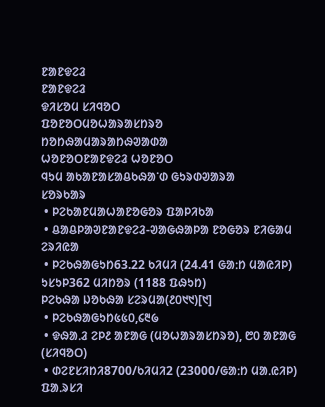ᱱᱟᱱᱫᱮᱲ
ᱱᱟᱱᱫᱮᱲ
ᱫᱤᱥᱚᱢ ᱥᱤᱧᱚᱛ
ᱯᱚᱱᱚᱛᱢᱚᱦᱟᱨᱟᱥᱴᱨᱚ
ᱴᱚᱴᱷᱟᱢᱟᱨᱟᱴᱷᱣᱟᱰᱟ
ᱦᱚᱱᱚᱛᱱᱟᱱᱫᱮᱲ ᱦᱚᱱᱚᱛ
ᱧᱩᱢ ᱟᱠᱟᱱᱟᱥᱟᱪᱠᱷᱟᱸᱰ ᱜᱩᱨᱰᱣᱟᱨᱟ
ᱥᱚᱨᱠᱟᱨ
 • ᱞᱮᱠᱟᱱᱢᱟᱦᱟᱱᱚᱜᱚᱨ ᱯᱟᱞᱤᱠᱟ
 • ᱪᱟᱪᱞᱟᱣᱱᱟᱱᱫᱮᱲ-ᱣᱟᱜᱷᱟᱞᱟ ᱱᱚᱜᱚᱨ ᱱᱤᱜᱟᱢ
ᱮᱨᱤᱭᱟ
 • ᱞᱮᱠᱷᱟᱜᱩᱴ63.22 ᱠᱤᱢᱤ (24.41 ᱜᱟᱺᱴ ᱢᱟᱭᱤᱞ)
ᱩᱥᱩᱞ362 ᱢᱤᱴᱚᱨ (1188 ᱯᱷᱩᱴ)
ᱞᱮᱠᱷᱟ ᱡᱚᱠᱷᱟ ᱥᱮᱨᱢᱟ(᱒᱐᱑᱑)[᱑]
 • ᱞᱮᱠᱷᱟᱜᱩᱴ᱕᱕᱐,᱔᱓᱙
 • ᱫᱷᱟᱹᱲ ᱮᱞ᱒ ᱟᱱᱟᱜ (ᱢᱚᱦᱟᱨᱟᱥᱴᱨᱚ), ᱘᱐ ᱟᱱᱟᱜ (ᱥᱤᱧᱚᱛ)
 • ᱰᱮᱱᱥᱤᱴᱤ8700/ᱠᱤᱢᱤ2 (23000/ᱜᱟᱺᱴ ᱢᱟᱹᱭᱤᱞ)
ᱯᱟᱹᱨᱥᱤ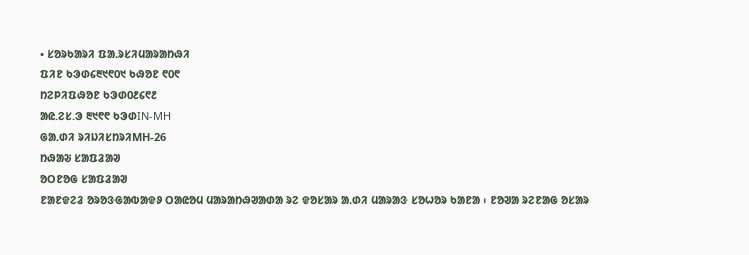• ᱥᱚᱨᱠᱟᱨᱤ ᱯᱟᱹᱨᱥᱤᱢᱟᱨᱟᱴᱷᱤ
ᱯᱤᱱ ᱠᱳᱰ᱔᱓᱑᱖᱐᱑ ᱠᱷᱚᱱ ᱖᱐᱖
ᱴᱮᱞᱤᱯᱷᱚᱱ ᱠᱳᱰ᱐᱒᱔᱖᱒
ᱟᱭ.ᱮᱥ.ᱳ ᱓᱑᱖᱖ ᱠᱳᱰIN-MH
ᱜᱟᱹᱰᱤ ᱨᱤᱡᱤᱥᱴᱨᱤMH-26
ᱴᱷᱟᱶ ᱥᱟᱯᱲᱟᱣ
ᱚᱛᱱᱚᱜ ᱥᱟᱯᱲᱟᱣ
ᱱᱟᱱᱫᱮᱲ ᱚᱨᱚᱝᱜᱟᱵᱟᱫᱽ ᱛᱟᱭᱚᱢ ᱢᱟᱨᱟᱴᱷᱣᱟᱰᱟ ᱨᱮ ᱫᱚᱥᱟᱨ ᱟᱹᱰᱤ ᱢᱟᱨᱟᱝ ᱥᱚᱦᱚᱨ ᱠᱟᱱᱟ ᱾ ᱱᱚᱣᱟ ᱨᱮᱱᱟᱜ ᱚᱥᱟᱨ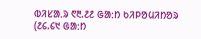ᱵᱤᱥᱟᱹᱨ ᱖᱓.᱒᱒ ᱜᱟᱺᱴ ᱠᱤᱞᱚᱢᱤᱴᱚᱨ (᱒᱔.᱔᱑ ᱜᱟᱺᱴ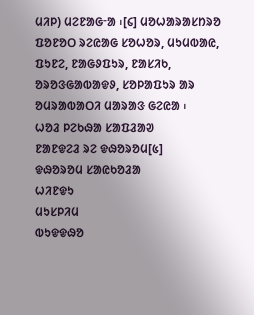ᱢᱤᱞ) ᱢᱮᱱᱟᱜᱼᱟ ᱾[᱔] ᱢᱚᱦᱟᱨᱟᱥᱴᱨᱚ ᱯᱚᱱᱚᱛ ᱨᱮᱭᱟᱜ ᱥᱚᱦᱚᱨ, ᱢᱩᱢᱵᱟᱭ, ᱯᱩᱱᱮ, ᱱᱟᱜᱽᱯᱩᱨ, ᱱᱟᱥᱤᱠ, ᱚᱨᱚᱝᱜᱟᱵᱟᱫᱽ, ᱥᱚᱞᱟᱯᱩᱨ ᱟᱨ ᱚᱢᱨᱟᱵᱟᱛᱤ ᱢᱟᱨᱟᱝ ᱜᱮᱭᱟ ᱾
ᱦᱚᱲ ᱞᱮᱠᱷᱟ ᱥᱟᱯᱲᱟᱣ
ᱱᱟᱱᱫᱮᱲ ᱨᱮ ᱫᱷᱚᱨᱚᱢ[᱕]
ᱫᱷᱚᱨᱚᱢ ᱥᱟᱭᱠᱚᱲᱟ
ᱦᱤᱱᱫᱩ
ᱢᱩᱥᱞᱤᱢ
ᱵᱩᱫᱫᱷᱚ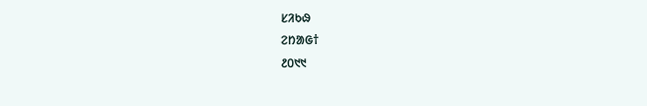ᱥᱤᱠᱷ
ᱮᱴᱟᱜ†
᱒᱐᱑᱑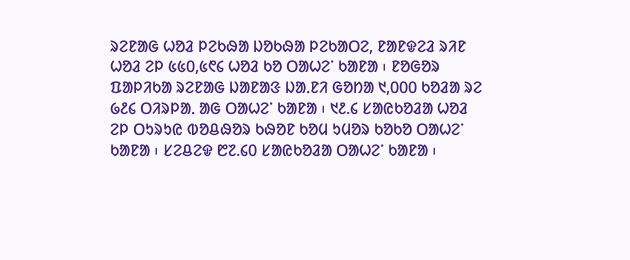ᱨᱮᱱᱟᱜ ᱦᱚᱲ ᱞᱮᱠᱷᱟ ᱡᱚᱠᱷᱟ ᱞᱮᱠᱟᱛᱮ, ᱱᱟᱱᱫᱮᱲ ᱨᱤᱱ ᱦᱚᱲ ᱮᱞ ᱕᱕᱐,᱕᱖᱔ ᱦᱚᱲ ᱠᱚ ᱛᱟᱦᱮᱸ ᱠᱟᱱᱟ ᱾ ᱱᱚᱜᱚᱨ ᱯᱟᱞᱤᱠᱟ ᱨᱮᱱᱟᱜ ᱡᱟᱱᱟᱝ ᱡᱟᱹᱱᱤ ᱜᱚᱴᱟ ᱑,᱐᱐᱐ ᱠᱚᱲᱟ ᱨᱮ ᱙᱒᱔ ᱛᱤᱨᱞᱟᱹ ᱟᱜ ᱛᱟᱦᱮᱸ ᱠᱟᱱᱟ ᱾ ᱑᱒.᱔ ᱥᱟᱭᱠᱚᱲᱟ ᱦᱚᱲ ᱮᱞ ᱛᱩᱨᱩᱭ ᱵᱚᱪᱷᱚᱨ ᱠᱷᱚᱱ ᱠᱚᱢ ᱩᱢᱚᱨ ᱠᱚᱠᱚ ᱛᱟᱦᱮᱸ ᱠᱟᱱᱟ ᱾ ᱥᱮᱪᱮᱫ ᱘᱗.᱔᱐ ᱥᱟᱭᱠᱚᱲᱟ ᱛᱟᱦᱮᱸ ᱠᱟᱱᱟ ᱾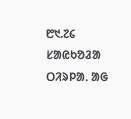᱘᱑.᱗᱔ ᱥᱟᱭᱠᱚᱲᱟ ᱛᱤᱨᱞᱟᱹ ᱟᱜ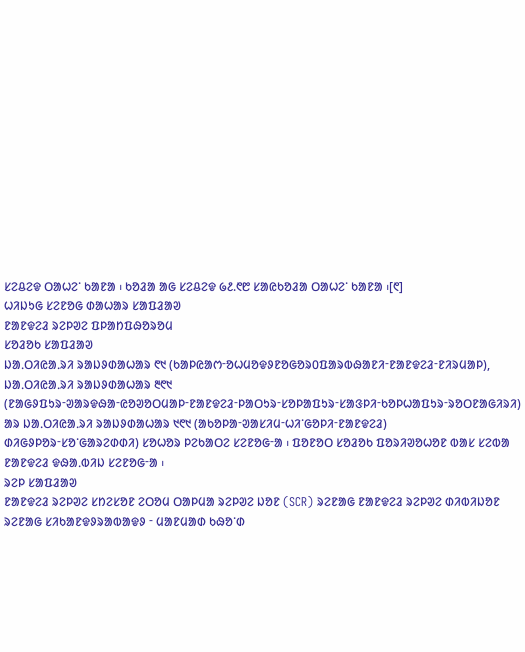ᱥᱮᱪᱮᱫ ᱛᱟᱦᱮᱸ ᱠᱟᱱᱟ ᱾ ᱠᱚᱲᱟ ᱟᱜ ᱥᱮᱪᱮᱫ ᱙᱒.᱖᱘ ᱥᱟᱭᱠᱚᱲᱟ ᱛᱟᱦᱮᱸ ᱠᱟᱱᱟ ᱾[᱖]
ᱦᱤᱡᱩᱜ ᱥᱮᱱᱚᱜ ᱰᱟᱦᱟᱨ ᱥᱟᱯᱲᱟᱣ
ᱱᱟᱱᱫᱮᱲ ᱨᱮᱞᱣᱮ ᱯᱞᱟᱴᱯᱷᱚᱨᱚᱢ
ᱥᱚᱲᱚᱠ ᱥᱟᱯᱲᱟᱣ
ᱡᱟᱹᱛᱤᱭᱟᱹᱨᱤ ᱨᱟᱡᱽᱰᱟᱦᱟᱨ ᱖᱑ (ᱠᱟᱞᱭᱟᱬᱼᱚᱦᱢᱚᱫᱽᱱᱚᱜᱚᱨ᱐ᱯᱟᱨᱵᱷᱟᱱᱤᱼᱱᱟᱱᱫᱮᱲᱼᱱᱤᱨᱢᱟᱞ), ᱡᱟᱹᱛᱤᱭᱟᱹᱨᱤ ᱨᱟᱡᱽᱰᱟᱦᱟᱨ ᱓᱖᱑ (ᱱᱟᱜᱽᱯᱩᱨᱼᱣᱟᱨᱫᱷᱟᱼᱭᱚᱣᱚᱛᱢᱟᱞᱼᱱᱟᱱᱫᱮᱲᱼᱞᱟᱛᱩᱨᱼᱥᱚᱞᱟᱯᱩᱨᱼᱥᱟᱝᱞᱤᱼᱠᱚᱞᱦᱟᱯᱩᱨᱼᱨᱚᱛᱱᱟᱜᱤᱨᱤ) ᱟᱨ ᱡᱟᱹᱛᱤᱭᱟᱹᱨᱤ ᱨᱟᱡᱽᱰᱟᱦᱟᱨ ᱑᱖᱑ (ᱟᱠᱚᱞᱟᱼᱣᱟᱥᱤᱢᱼᱦᱤᱸᱜᱚᱞᱤᱼᱱᱟᱱᱫᱮᱲ) ᱰᱤᱜᱽᱞᱚᱨᱼᱥᱚᱸᱜᱟᱨᱮᱰᱰᱤ) ᱥᱚᱦᱚᱨ ᱞᱮᱠᱟᱛᱮ ᱥᱮᱱᱚᱜᱼᱟ ᱾ ᱯᱚᱱᱚᱛ ᱥᱚᱲᱚᱠ ᱯᱚᱨᱤᱣᱚᱦᱚᱱ ᱵᱟᱥ ᱥᱮᱵᱟ ᱱᱟᱱᱫᱮᱲ ᱫᱷᱟᱹᱵᱤᱡ ᱥᱮᱱᱚᱜᱼᱟ ᱾
ᱨᱮᱞ ᱥᱟᱯᱲᱟᱣ
ᱱᱟᱱᱫᱮᱲ ᱨᱮᱞᱣᱮ ᱥᱴᱮᱥᱚᱱ ᱮᱛᱚᱢ ᱛᱟᱞᱢᱟ ᱨᱮᱞᱣᱮ ᱡᱚᱱ (SCR) ᱨᱮᱱᱟᱜ ᱱᱟᱱᱫᱮᱲ ᱨᱮᱞᱣᱮ ᱰᱤᱵᱤᱡᱚᱱ ᱨᱮᱱᱟᱜ ᱥᱤᱠᱟᱱᱫᱽᱨᱟᱵᱟᱫᱽ ᱼ ᱢᱟᱱᱢᱟᱰ ᱠᱷᱚᱸᱰ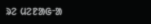ᱨᱮ ᱢᱮᱱᱟᱜᱼᱟ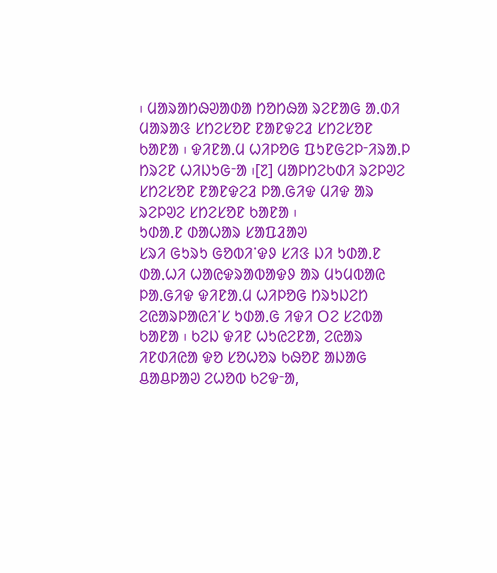᱾ ᱢᱟᱨᱟᱴᱷᱣᱟᱰᱟ ᱴᱚᱴᱷᱟ ᱨᱮᱱᱟᱜ ᱟᱹᱰᱤ ᱢᱟᱨᱟᱝ ᱥᱴᱮᱥᱚᱱ ᱱᱟᱱᱫᱮᱲ ᱥᱴᱮᱥᱚᱱ ᱠᱟᱱᱟ ᱾ ᱫᱤᱱᱟᱹᱢ ᱦᱤᱞᱚᱜ ᱯᱩᱱᱜᱮᱞᱼᱤᱨᱟᱹᱞ ᱴᱨᱮᱱ ᱦᱤᱡᱩᱜᱼᱟ ᱾[᱗] ᱢᱟᱞᱴᱮᱠᱰᱤ ᱨᱮᱞᱣᱮ ᱥᱴᱮᱥᱚᱱ ᱱᱟᱱᱫᱮᱲ ᱞᱟᱹᱜᱤᱫ ᱢᱤᱫ ᱟᱨ ᱨᱮᱞᱣᱮ ᱥᱴᱮᱥᱚᱱ ᱠᱟᱱᱟ ᱾
ᱩᱰᱟᱹᱱ ᱰᱟᱦᱟᱨ ᱥᱟᱯᱲᱟᱣ
ᱥᱨᱤ ᱜᱩᱨᱩ ᱜᱚᱵᱤᱸᱫᱽ ᱥᱤᱝ ᱡᱤ ᱩᱰᱟᱹᱱ ᱰᱟᱹᱦᱤ ᱦᱟᱭᱫᱨᱟᱵᱟᱫᱽ ᱟᱨ ᱢᱩᱢᱵᱟᱭ ᱞᱟᱹᱜᱤᱫ ᱫᱤᱱᱟᱹᱢ ᱦᱤᱞᱚᱜ ᱴᱨᱩᱡᱮᱴ ᱮᱭᱟᱨᱞᱟᱭᱤᱸᱥ ᱩᱰᱟᱹᱜ ᱤᱫᱤ ᱛᱮ ᱥᱮᱵᱟ ᱠᱟᱱᱟ ᱾ ᱠᱮᱡ ᱫᱤᱱ ᱦᱩᱭᱮᱱᱟ, ᱮᱭᱟᱨ ᱤᱱᱰᱤᱭᱟ ᱫᱚ ᱥᱚᱦᱚᱨ ᱠᱷᱚᱱ ᱟᱡᱟᱜ ᱪᱟᱪᱞᱟᱣ ᱮᱦᱚᱵ ᱠᱮᱫᱼᱟ,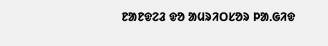ᱱᱟᱱᱫᱮᱲ ᱫᱚ ᱟᱢᱨᱤᱛᱥᱚᱨ ᱞᱟᱹᱜᱤᱫ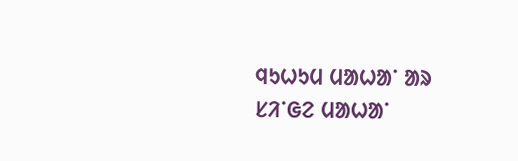ᱧᱩᱦᱩᱢ ᱢᱟᱦᱟᱸ ᱟᱨ ᱥᱤᱸᱜᱮ ᱢᱟᱦᱟᱸ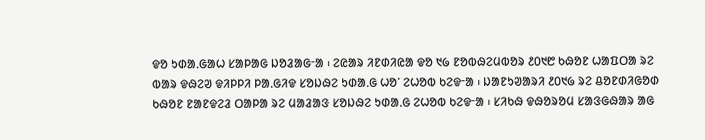ᱫᱚ ᱩᱰᱟᱹᱜᱟᱦ ᱥᱟᱞᱟᱜ ᱡᱚᱲᱟᱜᱼᱟ ᱾ ᱮᱭᱟᱨ ᱤᱱᱰᱤᱭᱟ ᱫᱚ ᱑᱙ ᱱᱚᱵᱷᱮᱢᱵᱚᱨ ᱒᱐᱑᱘ ᱠᱷᱚᱱ ᱦᱟᱯᱛᱟ ᱨᱮ ᱵᱟᱨ ᱫᱷᱮᱣ ᱫᱤᱞᱞᱤ ᱞᱟᱹᱜᱤᱫ ᱥᱚᱡᱷᱮ ᱩᱰᱟᱹᱜ ᱦᱚᱸ ᱮᱦᱚᱵ ᱠᱮᱫᱼᱟ ᱾ ᱡᱟᱱᱩᱣᱟᱨᱤ ᱒᱐᱑᱙ ᱨᱮ ᱪᱚᱱᱰᱤᱜᱚᱰ ᱠᱷᱚᱱ ᱱᱟᱱᱫᱮᱲ ᱛᱟᱞᱟ ᱨᱮ ᱢᱟᱲᱟᱝ ᱥᱚᱡᱷᱮ ᱩᱰᱟᱹᱜ ᱮᱦᱚᱵ ᱠᱮᱫᱼᱟ ᱾ ᱥᱤᱠᱷ ᱫᱷᱚᱨᱚᱢ ᱥᱟᱝᱜᱷᱟᱨ ᱟᱜ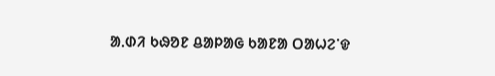ᱟᱹᱰᱤ ᱠᱷᱚᱱ ᱪᱟᱞᱟᱜ ᱠᱟᱱᱟ ᱛᱟᱦᱮᱸᱫ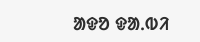ᱟᱫᱚ ᱫᱟᱹᱵᱤ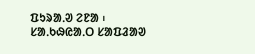ᱯᱩᱨᱟᱹᱣ ᱮᱱᱟ ᱾
ᱥᱟᱹᱠᱷᱭᱟᱹᱛ ᱥᱟᱯᱲᱟᱣ